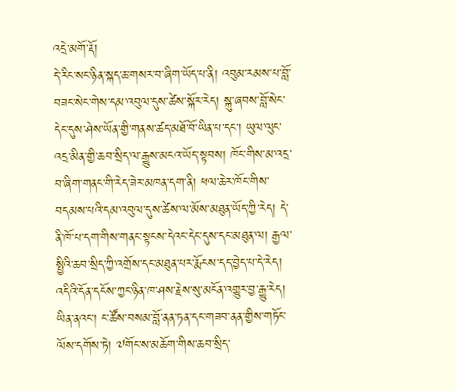འདྲེ་མགོ་རྡོ།
དེ་རིང་སང་ཉིན་སྐད་ཆ་གསར་བ་ཞིག་ཡོད་པ་ནི། འབུམ་རམས་པ་བློ་བཟང་སེང་གེས་དམ་འབུལ་དུས་ཚེས་སྐོར་རེད། སྐུ་ཞབས་བློ་སེང་དེང་དུས་ཤེས་ཡོན་གྱི་གནས་ཚད་མཐོ་བོ་ཡིན་པ་དང་། ཡུལ་ལུང་འདྲ་མིན་གྱི་ཆབ་སྲིད་ལ་རྒྱུས་མངའ་ཡོད་སྟབས། ཁོང་གིས་མ་འདྲ་བ་ཞིག་གནང་གི་རེད་ཟེར་མཁན་དག་ནི། ཕལ་ཆེར་ཁོང་གིས་བདམས་པའི་དམ་འབུལ་དུས་ཚེས་ལ་མོས་མཐུན་ཡོད་ཀྱི་རེད། དེ་ནི་ཁོ་པ་དག་གིས་གནང་སྟངས་དེའང་དེང་དུས་དང་མཐུན་ལ། རྒྱལ་སྤྱིའི་ཆབ་སྲིད་ཀྱི་འགྲོས་དང་མཐུན་པར་རྨོངས་དད་བྱེད་པ་དེ་རེད། འདིའི་དོན་དངོས་ཀྱང་ཉིན་ཁ་ཤས་རྗེས་སུ་མངོན་འགྱུར་བྱ་རྒྱུ་རེད།
ཡིན་ནའང་། ང་ཚོས་བསམ་བློ་ནན་ཏན་དང་གཟབ་ནན་གྱིས་གཏོང་ལོས་དགོས་ཏེ། ༧གོང་ས་མཆོག་གིས་ཆབ་སྲིད་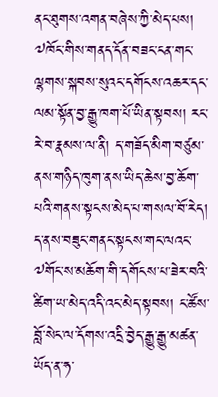ནང་ཐུགས་འགན་བཞེས་ཀྱི་མེད་པས། ༧ཁོང་གིས་གནད་དོན་བཟང་ངན་གང་ལྷགས་སྐབས་སུའང་དགོངས་འཆར་དང་ལམ་སྟོན་བྱ་རྒྱུ་ཁག་པོ་ཡིན་སྟབས། རང་རེ་བ་རྣམས་ལ་ནི། ད་གཟོད་མིག་བཙུམ་ནས་གཉིད་ཁུག་ནས་ཡིད་ཆེས་བྱ་ཆོག་པའི་གནས་སྟངས་མེད་པ་གསལ་བོ་རེད། ད་ནས་བཟུང་གནང་སྟངས་གང་ལའང་༧གོང་ས་མཆོག་གི་དགོངས་པ་ཟེར་བའི་ཚིག་ཡ་མེད་འདི་འང་མེད་སྟབས། ང་ཚོས་བློ་སེང་ལ་དོགས་འདྲི་བྱེད་རྒྱུ་རྒྱུ་མཚན་ཡོད་ན་ཧ་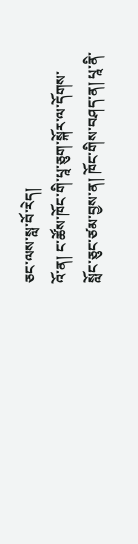ཅང་ལས་སླ་བོ་རེད།
འོ་ན། ང་ཚོས་ཁོང་གི་པཱ་ཅུག་སྐོར་ལ་དོགས་སློང་ཅུང་ཙམ་བྱས་ན། ཁོང་གིས་བཤད་ན། པཱ་ནི་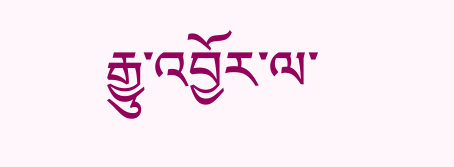རྒྱུ་འབྱོར་ལ་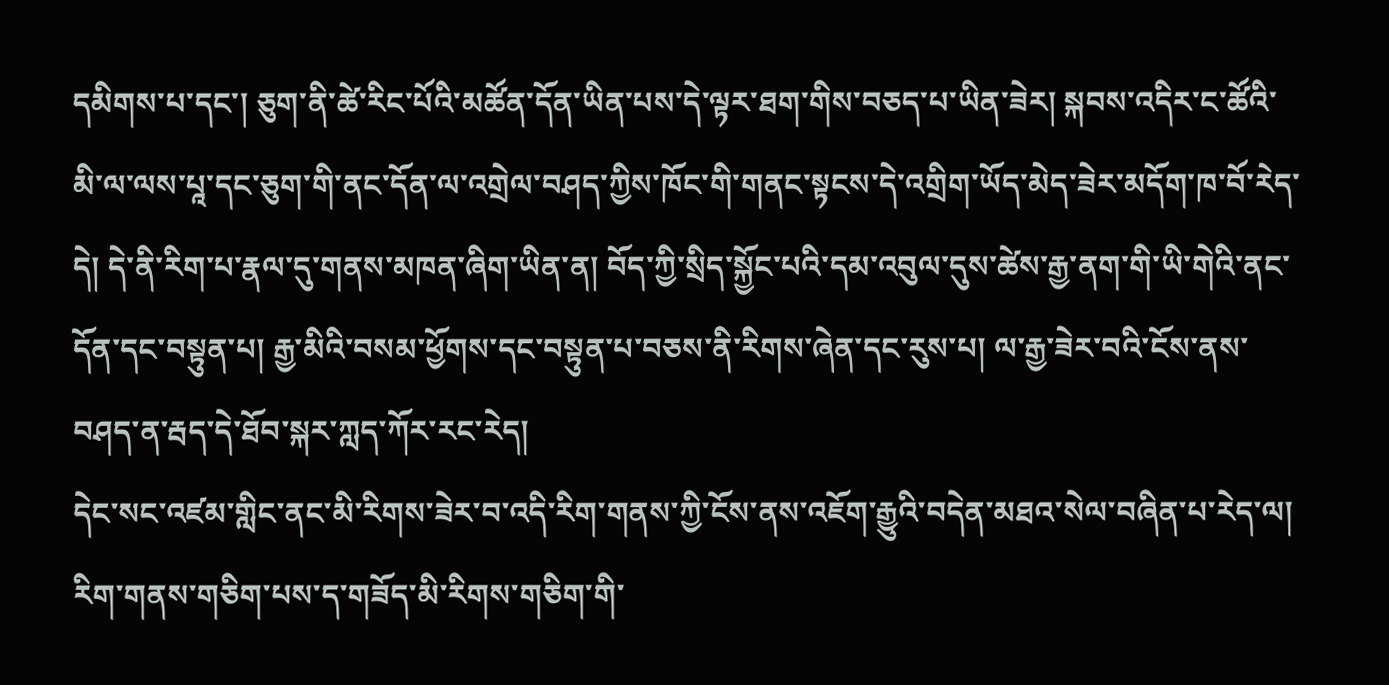དམིགས་པ་དང་། ཅུག་ནི་ཚེ་རིང་པོའི་མཚོན་དོན་ཡིན་པས་དེ་ལྟར་ཐག་གིས་བཅད་པ་ཡིན་ཟེར། སྐབས་འདིར་ང་ཚོའི་མི་ལ་ལས་པཱ་དང་ཅུག་གི་ནང་དོན་ལ་འགྲེལ་བཤད་ཀྱིས་ཁོང་གི་གནང་སྟངས་དེ་འགྲིག་ཡོད་མེད་ཟེར་མདོག་ཁ་བོ་རེད་དེ། དེ་ནི་རིག་པ་རྣལ་དུ་གནས་མཁན་ཞིག་ཡིན་ན། བོད་ཀྱི་སྲིད་སྐྱོང་པའི་དམ་འབུལ་དུས་ཚེས་རྒྱ་ནག་གི་ཡི་གེའི་ནང་དོན་དང་བསྟུན་པ། རྒྱ་མིའི་བསམ་ཕྱོགས་དང་བསྟུན་པ་བཅས་ནི་རིགས་ཞེན་དང་རུས་པ། ལ་རྒྱ་ཟེར་བའི་ངོས་ནས་བཤད་ན་རྦད་དེ་ཐོབ་སྐར་ཀླད་ཀོར་རང་རེད།
དེང་སང་འཛམ་གླིང་ནང་མི་རིགས་ཟེར་བ་འདི་རིག་གནས་ཀྱི་ངོས་ནས་འཇོག་རྒྱུའི་བདེན་མཐའ་སེལ་བཞིན་པ་རེད་ལ། རིག་གནས་གཅིག་པས་ད་གཟོད་མི་རིགས་གཅིག་གི་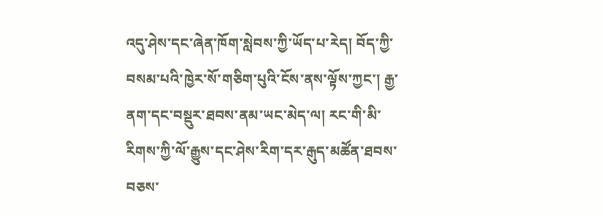འདུ་ཤེས་དང་ཞེན་ཁོག་སླེབས་ཀྱི་ཡོད་པ་རེད། བོད་ཀྱི་བསམ་པའི་ཁྱེར་སོ་གཅིག་པུའི་ངོས་ནས་ལྟོས་ཀྱང་། རྒྱ་ནག་དང་བསྡུར་ཐབས་ནམ་ཡང་མེད་ལ། རང་གི་མི་རིགས་ཀྱི་ལོ་རྒྱུས་དང་ཤེས་རིག་དར་རྒུད་མཚོན་ཐབས་བཅས་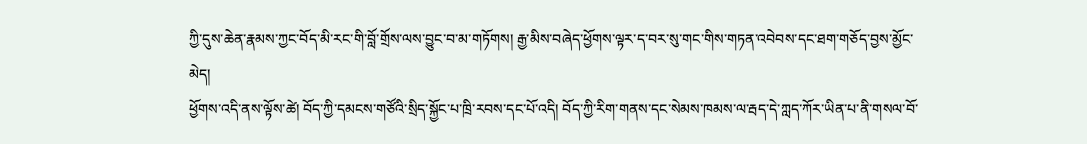ཀྱི་དུས་ཆེན་རྣམས་ཀྱང་བོད་མི་རང་གི་བློ་གྲོས་ལས་བྱུང་བ་མ་གཏོགས། རྒྱ་མིས་བཞེད་ཕྱོགས་ལྟར་ད་བར་སུ་གང་གིས་གཏན་འབེབས་དང་ཐག་གཅོད་བྱས་མྱོང་མེད།
ཕྱོགས་འདི་ནས་ལྟོས་ཚེ། བོད་ཀྱི་དམངས་གཙོའི་སྲིད་སྐྱོང་པ་ཁྲི་རབས་དང་པོ་འདི། བོད་ཀྱི་རིག་གནས་དང་སེམས་ཁམས་ལ་རྦད་དེ་ཀླད་ཀོར་ཡིན་པ་ནི་གསལ་བོ་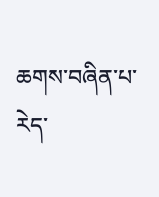ཆགས་བཞིན་པ་རེད་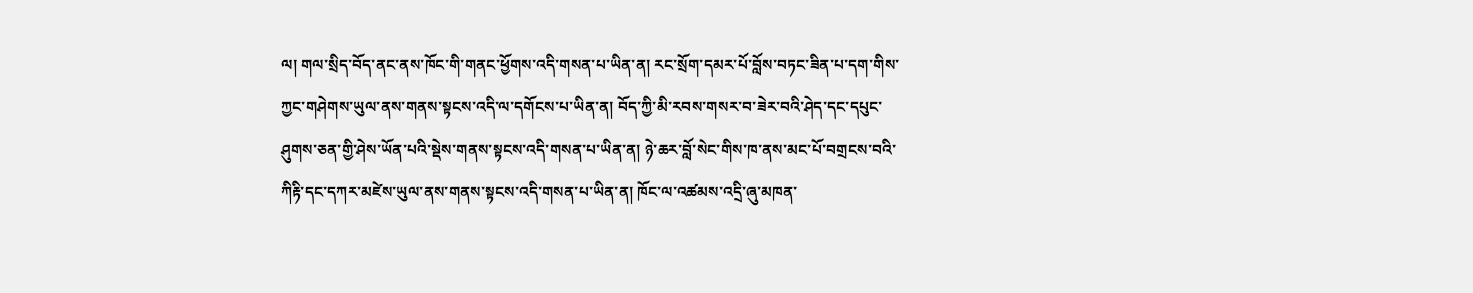ལ། གལ་སྲིད་བོད་ནང་ནས་ཁོང་གི་གནང་ཕྱོགས་འདི་གསན་པ་ཡིན་ན། རང་སྲོག་དམར་པོ་བློས་བཏང་ཟིན་པ་དག་གིས་ཀྱང་གཤེགས་ཡུལ་ནས་གནས་སྟངས་འདི་ལ་དགོངས་པ་ཡིན་ན། བོད་ཀྱི་མི་རབས་གསར་བ་ཟེར་བའི་ཤེད་དང་དཔུང་ཤུགས་ཅན་གྱི་ཤེས་ཡོན་པའི་སྡེས་གནས་སྟངས་འདི་གསན་པ་ཡིན་ན། ཉེ་ཆར་བློ་སེང་གིས་ཁ་ནས་མང་པོ་བགྲངས་བའི་ཀིརྟི་དང་དཀར་མཛེས་ཡུལ་ནས་གནས་སྟངས་འདི་གསན་པ་ཡིན་ན། ཁོང་ལ་འཚམས་འདྲི་ཞུ་མཁན་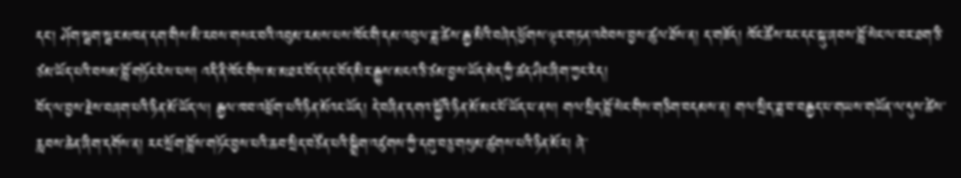དང་། ཤོག་སྦག་སྦར་མཁན་དག་གིས་མི་རབས་གསར་བའི་འབུམ་རམས་པས་ཁོང་གི་དམ་འབུལ་ཟླ་ཚེས་རྒྱ་མིའི་བཞེད་ཕྱོགས་ལྟར་གཏན་འབེབས་བྱས་ཚུལ་ཐོས་ན། ད་གཟོད། ཁོང་ཚོས་རང་དང་སྐུ་ཞབས་བློ་སེང་ལ་བར་ཐག་ཅི་ཙམ་ཡོད་པའི་བསམ་བློ་གཏོང་ངེས་པས། འདི་ནི་ཁོང་གིས་མ་མཐར་བོད་དང་བོད་མིར་རྒྱུས་མངའ་ཅི་ཙམ་བྱས་ཡོད་མེད་ཀྱི་ཚད་ཤིང་ཞིག་ཀྱང་རེད།
བོད་ལ་བྱས་རྗེས་བཞག་པའི་ཉིན་མོ་ཡོད་ལ། རྒྱལ་ཁབ་འཕྲོག་པའི་ཉིན་མོའང་ཡོད། དེ་བཞིན་དགའ་སྐྱོའི་ཉིན་མོ་མང་པོ་ཡོད་པ་ནས། གལ་སྲིད་བློ་སེང་གིས་གཅིག་བདམས་ན། གལ་སྲིད་ཟླ་བ་བརྒྱད་པ་གཡས་གཡོན་ལ་དུས་ཚེས་རླབས་ཆེན་ཞིག་དགོས་ན། རང་སྲོག་བློས་གཏོང་བྱས་པའི་ཆབ་སྲིད་བཙོན་པའི་སྒྲིག་འཛུགས་ཀྱི་དགུ་བཅུ་གསུམ་ཚུགས་པའི་ཉིན་མོར། ཞེ་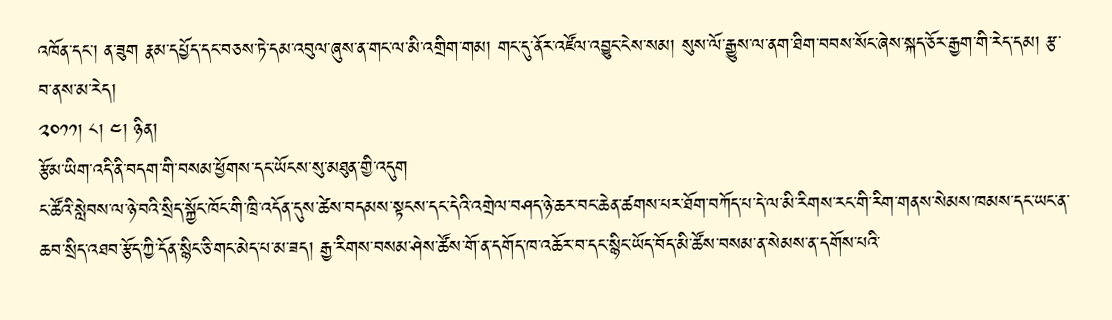འཁོན་དང་། ན་ཟུག རྣམ་དཔྱོད་དང་བཅས་ཏེ་དམ་འབུལ་ཞུས་ན་གང་ལ་མི་འགྲིག་གམ། གང་དུ་ནོར་འཛོལ་འབྱུང་ངེས་སམ། སུས་ལོ་རྒྱུས་ལ་ནག་ཐིག་བབས་སོང་ཞེས་སྐད་ཅོར་རྒྱག་གི་རེད་དམ། རྩ་བ་ནས་མ་རེད།
༢༠༡༡། ༨། ༤། ཉིན།
རྩོམ་ཡིག་འདི་ནི་བདག་གི་བསམ་ཕྱོགས་དང་ཡོངས་སུ་མཐུན་གྱི་འདུག
ང་ཚོའི་སླེབས་ལ་ཉེ་བའི་སྲིད་སྐྱོང་ཁོང་གི་ཁྲི་འདོན་དུས་ཚེས་བདམས་སྟངས་དང་དེའི་འགྲེལ་བཤད་ཉེ་ཆར་བང་ཆེན་ཚགས་པར་ཐོག་བཀོད་པ་དེ་ལ་མི་རིགས་རང་གི་རིག་གནས་སེམས་ཁམས་དང་ཡང་ན་ཆབ་སྲིད་འཐབ་རྩོད་ཀྱི་དོན་སྙིང་ཅི་གང་མེད་པ་མ་ཟད། རྒྱ་རིགས་བསམ་ཤེས་ཚོས་གོ་ན་དགོད་ཁ་འཆོར་བ་དང་སྙིང་ཡོད་བོད་མི་ཚོས་བསམ་ན་སེམས་ན་དགོས་པའི་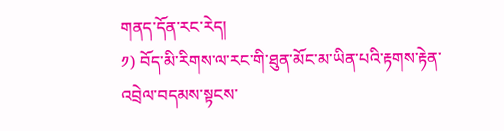གནད་དོན་རང་རེད།
༡) བོད་མི་རིགས་ལ་རང་གི་ཐུན་མོང་མ་ཡིན་པའི་རྟགས་རྟེན་འབྲེལ་བདམས་སྟངས་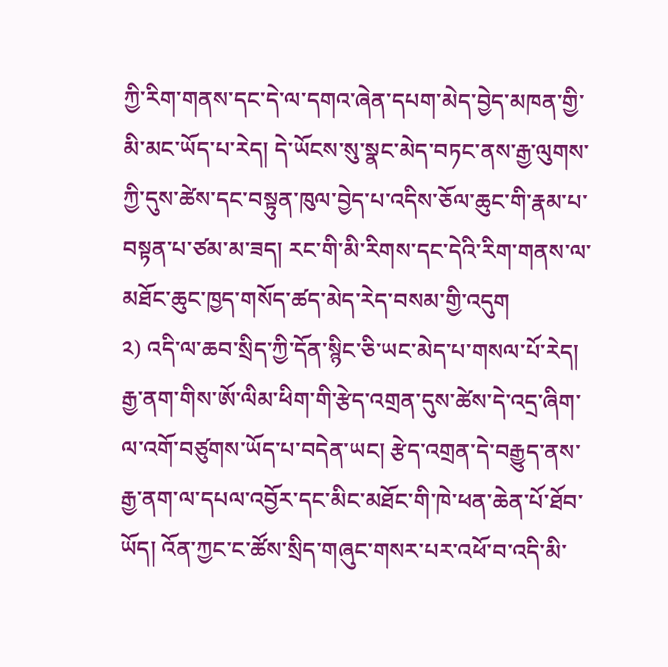ཀྱི་རིག་གནས་དང་དེ་ལ་དགའ་ཞེན་དཔག་མེད་བྱེད་མཁན་གྱི་མི་མང་ཡོད་པ་རེད། དེ་ཡོངས་སུ་སྣང་མེད་བཏང་ནས་རྒྱ་ལུགས་ཀྱི་དུས་ཚེས་དང་བསྟུན་ཁུལ་བྱེད་པ་འདིས་ཅོལ་ཆུང་གི་རྣམ་པ་བསྟན་པ་ཙམ་མ་ཟད། རང་གི་མི་རིགས་དང་དེའི་རིག་གནས་ལ་མཐོང་ཆུང་ཁྱད་གསོད་ཚད་མེད་རེད་བསམ་གྱི་འདུག
༢) འདི་ལ་ཆབ་སྲིད་ཀྱི་དོན་སྙིང་ཅི་ཡང་མེད་པ་གསལ་པོ་རེད། རྒྱ་ནག་གིས་ཨོ་ལིམ་ཕིག་གི་རྩེད་འགྲན་དུས་ཚེས་དེ་འདྲ་ཞིག་ལ་འགོ་བཙུགས་ཡོད་པ་བདེན་ཡང། རྩེད་འགྲན་དེ་བརྒྱུད་ནས་རྒྱ་ནག་ལ་དཔལ་འབྱོར་དང་མིང་མཐོང་གི་ཁེ་ཕན་ཆེན་པོ་ཐོབ་ཡོད། འོན་ཀྱང་ང་ཚོས་སྲིད་གཞུང་གསར་པར་འཕོ་བ་འདི་མི་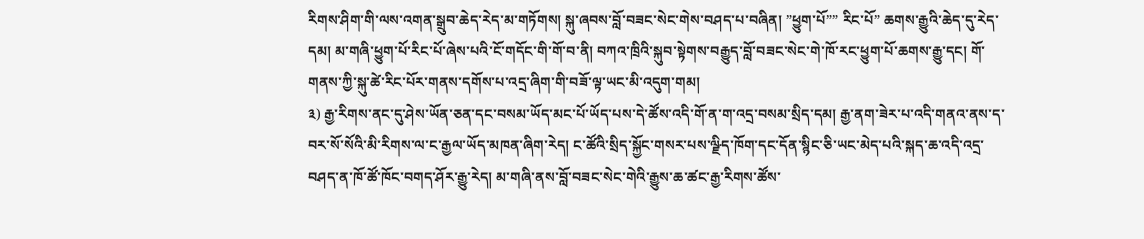རིགས་ཤིག་གི་ལས་འགན་སྒྲུབ་ཆེད་རེད་མ་གཏོགས། སྐུ་ཞབས་བློ་བཟང་སེང་གེས་བཤད་པ་བཞིན། ”ཕྱུག་པོ”” རིང་པོ” ཆགས་རྒྱུའི་ཆེད་དུ་རེད་དམ། མ་གཞི་ཕྱུག་པོ་རིང་པོ་ཞེས་པའི་ངོ་གདོང་གི་གོ་བ་ནི། བཀའ་ཁྲིའི་སྐུབ་སྟེགས་བརྒྱུད་བློ་བཟང་སེང་གེ་ཁོ་རང་ཕྱུག་པོ་ཆགས་རྒྱུ་དང། གོ་གནས་ཀྱི་སྐུ་ཚེ་རིང་པོར་གནས་དགོས་པ་འདྲ་ཞིག་གི་བཟོ་ལྟ་ཡང་མི་འདུག་གམ།
༣) རྒྱ་རིགས་ནང་དུ་ཤེས་ཡོན་ཅན་དང་བསམ་ཡོད་མང་པོ་ཡོད་པས་དེ་ཚོས་འདི་གོ་ན་ག་འདྲ་བསམ་སྲིད་དམ། རྒྱ་ནག་ཟེར་པ་འདི་གནའ་ནས་ད་བར་སོ་སོའི་མི་རིགས་ལ་ང་རྒྱལ་ཡོད་མཁན་ཞིག་རེད། ང་ཚོའི་སྲིད་སྐྱོང་གསར་པས་ལྫིད་ཁོག་དང་དོན་སྙིང་ཅི་ཡང་མེད་པའི་སྐད་ཆ་འདི་འདྲ་བཤད་ན་ཁོ་ཚོ་ཁོང་བགད་ཤོར་རྒྱུ་རེད། མ་གཞི་ནས་བློ་བཟང་སེང་གེའི་རྒྱུས་ཆ་ཚང་རྒྱ་རིགས་ཚོས་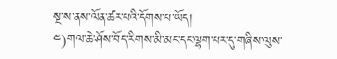སྔ་ས་ནས་ལོན་ཚར་པའི་དོགས་པ་ཡོད།
༤)གལ་ཆེ་ཤོས་བོད་རིགས་མི་མང་དང་ལྷག་པར་དུ་གཞིས་ལུས་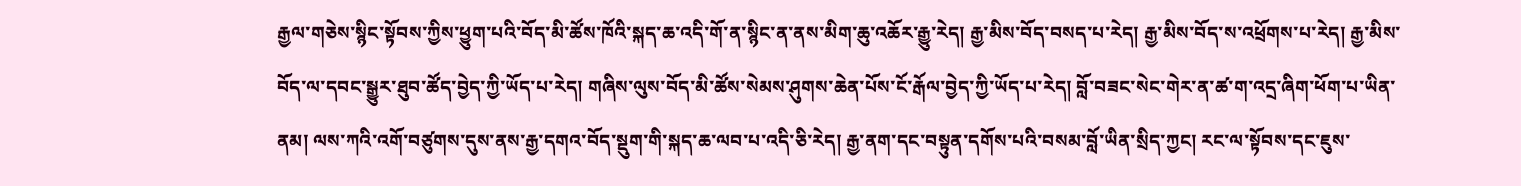རྒྱལ་གཅེས་སྙིང་སྟོབས་ཀྱིས་ཕྱུག་པའི་བོད་མི་ཚོས་ཁོའི་སྐད་ཆ་འདི་གོ་ན་སྙིང་ན་ནས་མིག་ཆུ་འཆོར་རྒྱུ་རེད། རྒྱ་མིས་བོད་བསད་པ་རེད། རྒྱ་མིས་བོད་ས་འཕྲོགས་པ་རེད། རྒྱ་མིས་བོད་ལ་དབང་སྒྱུར་ཐུབ་ཚོད་བྱེད་ཀྱི་ཡོད་པ་རེད། གཞིས་ལུས་བོད་མི་ཚོས་སེམས་ཤུགས་ཆེན་པོས་ངོ་རྒོལ་བྱེད་ཀྱི་ཡོད་པ་རེད། བློ་བཟང་སེང་གེར་ན་ཚ་ག་འདྲ་ཞིག་ཕོག་པ་ཡིན་ནམ། ལས་ཀའི་འགོ་བཙུགས་དུས་ནས་རྒྱ་དགའ་བོད་སྡུག་གི་སྐད་ཆ་ལབ་པ་འདི་ཅི་རེད། རྒྱ་ནག་དང་བསྟུན་དགོས་པའི་བསམ་བློ་ཡིན་སྲིད་ཀྱང། རང་ལ་སྟོབས་དང་ཇུས་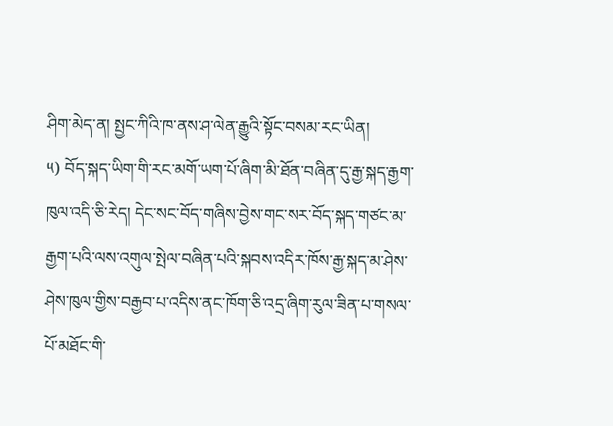ཤིག་མེད་ན། སྤྱང་ཀིའི་ཁ་ནས་ཤ་ལེན་རྒྱུའི་སྟོང་བསམ་རང་ཡིན།
༥) བོད་སྐད་ཡིག་གི་རང་མགོ་ཡག་པོ་ཞིག་མི་ཐོན་བཞིན་དུ་རྒྱ་སྐད་རྒྱག་ཁུལ་འདི་ཅི་རེད། དེང་སང་བོད་གཞིས་བྱེས་གང་སར་བོད་སྐད་གཙང་མ་རྒྱག་པའི་ལས་འགུལ་སྤེལ་བཞིན་པའི་སྐབས་འདིར་ཁོས་རྒྱ་སྐད་མ་ཤེས་ཤེས་ཁུལ་གྱིས་བརྒྱབ་པ་འདིས་ནང་ཁོག་ཅི་འདྲ་ཞིག་རུལ་ཟིན་པ་གསལ་པོ་མཐོང་གི་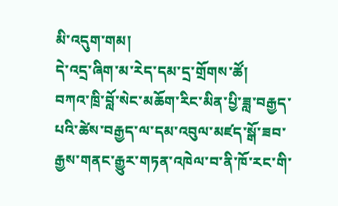མི་འདུག་གམ།
དེ་འདྲ་ཞིག་མ་རེད་དམ་དྲ་གྲོགས་ཚོ།
བཀའ་ཁྲི་བློ་སེང་མཆོག་རིང་མིན་པྱི་ཟླ་བརྒྱད་པའི་ཚེས་བརྒྱད་ལ་དམ་འབུལ་མཛད་སྒོ་ཟབ་རྒྱས་གནང་རྒྱུར་གཏན་འཁེལ་བ་ནི་ཁོ་རང་གི་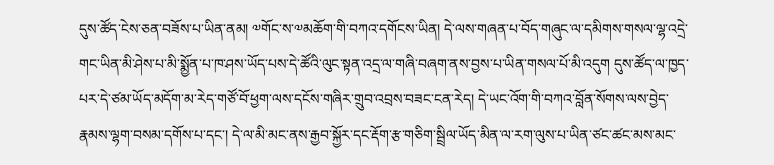དུས་ཚོད་ངེས་ཅན་བཟོས་པ་ཡིན་ནམ། ༧གོང་ས་༧མཆོག་གི་བཀའ་དགོངས་ཡིན། དེ་ལས་གཞན་པ་བོད་གཞུང་ལ་དམིགས་གསལ་ལྷ་འདྲེ་གང་ཡིན་མི་ཤེས་པ་མི་སྨྱོན་པ་ཁ་ཤས་ཡོད་པས་དེ་ཚོའི་ལུང་སྟན་འདྲ་ལ་གཞི་བཞག་ནས་བྱས་པ་ཡིན་གསལ་པོ་མི་འདུག དུས་ཚོད་ལ་ཁྱད་པར་དེ་ཙམ་ཡོད་མདོག་མ་རེད་གཙོ་བོ་ཕྱག་ལས་དངོས་གཞིར་གྲུབ་འབྲས་བཟང་ངན་རེད། དེ་ཡང་འོག་གི་བཀའ་བློན་སོགས་ལས་བྱེད་རྣམས་ལྷག་བསམ་དགོས་པ་དང་། དེ་ལ་མི་མང་ནས་རྒྱབ་སྐྱོར་དང་རྡོག་རྩ་གཅིག་སྦྲིལ་ཡོད་མིན་ལ་རག་ལུས་པ་ཡིན་ཙང་ཚང་མས་མང་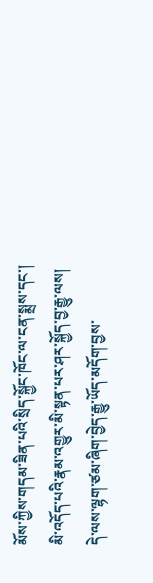མོས་ཀྱིས་གདམ་ཟིན་པའི་སྲིད་སྐྱོང་ཁོང་ལ་ངན་སྨྲས་དང་། མི་འདོད་པའི་རྣམ་འགྱུར་མི་སྟན་པར་ཤར་སྐྱོད་བྱ་རྒྱུ་ལས། དེ་ལས་ལྷག་ཙམ་ཞིག་བྱེད་རྒྱུ་ཡོད་མདོག་བྱས་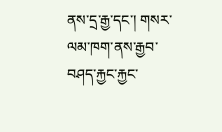ནས་དྲ་རྒྱ་དང་། གསར་ལམ་ཁག་ནས་རྒྱབ་བཤད་རྐྱང་རྐྱང་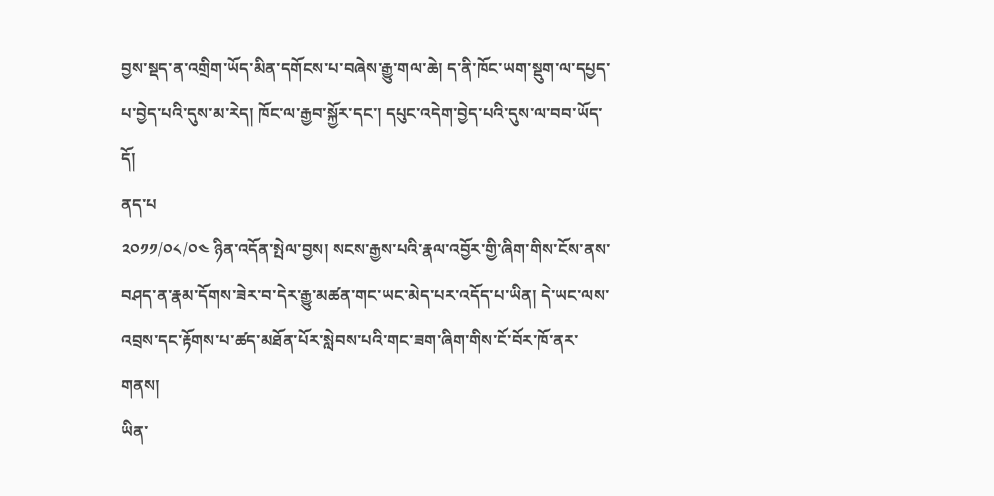བྱས་སྡད་ན་འགྲིག་ཡོད་མིན་དགོངས་པ་བཞེས་རྒྱུ་གལ་ཆེ། ད་ནི་ཁོང་ཡག་སྡུག་ལ་དཔྱད་པ་བྱེད་པའི་དུས་མ་རེད། ཁོང་ལ་རྒྱབ་སྐྱོར་དང་། དཔུང་འདེག་བྱེད་པའི་དུས་ལ་བབ་ཡོད་དོ།
ནད་པ
༢༠༡༡/༠༨/༠༤ ཉིན་འདོན་སྤེལ་བྱས། སངས་རྒྱས་པའི་རྣལ་འབྱོར་གྱི་ཞིག་གིས་ངོས་ནས་བཤད་ན་རྣམ་དོགས་ཟེར་བ་དེར་རྒྱུ་མཚན་གང་ཡང་མེད་པར་འདོད་པ་ཡིན། དེ་ཡང་ལས་འབྲས་དང་རྟོགས་པ་ཚད་མཐོན་པོར་སླེབས་པའི་གང་ཟག་ཞིག་གིས་ངོ་བོར་ཁོ་ནར་གནས།
ཡིན་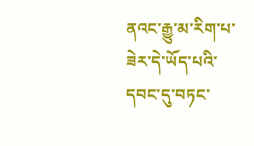ནའང་རྒྱུ་མ་རིག་པ་ཟེར་དེ་ཡོད་པའི་དབང་དུ་བཏང་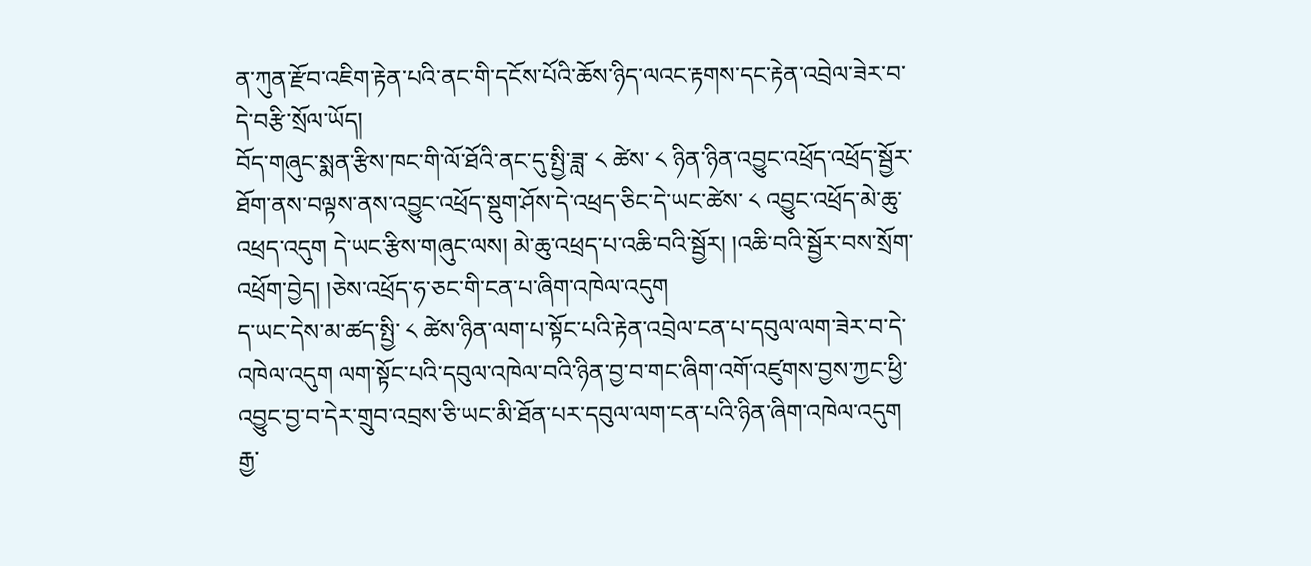ན་ཀུན་རྫོབ་འཇིག་རྟེན་པའི་ནང་གི་དངོས་པོའི་ཆོས་ཉིད་ལའང་རྟགས་དང་རྟེན་འབྲེལ་ཟེར་བ་དེ་བརྩི་སྲོལ་ཡོད།
བོད་གཞུང་སྨན་རྩིས་ཁང་གི་ལོ་ཐོའི་ནང་དུ་སྤྱི་ཟླ་ ༨ ཚེས་ ༨ ཉིན་ཉིན་འབྱུང་འཕྲོད་འཕྲོད་སྦྱོར་ཐོག་ནས་བལྟས་ནས་འབྱུང་འཕྲོད་སྡུག་ཤོས་དེ་འཕྲད་ཅིང་དེ་ཡང་ཚེས་ ༨ འབྱུང་འཕྲོད་མེ་ཆུ་འཕྲད་འདུག དེ་ཡང་རྩིས་གཞུང་ལས། མེ་ཆུ་འཕྲད་པ་འཆི་བའི་སྦྱོར། །འཆི་བའི་སྦྱོར་བས་སྲོག་འཕྲོག་བྱེད། །ཅེས་འཕྲོད་ཧ་ཅང་གི་ངན་པ་ཞིག་འཁེལ་འདུག
ད་ཡང་དེས་མ་ཚད་སྤྱི་ ༨ ཚེས་ཉིན་ལག་པ་སྟོང་པའི་རྟེན་འབྲེལ་ངན་པ་དབུལ་ལག་ཟེར་བ་དེ་འཁེལ་འདུག ལག་སྟོང་པའི་དབུལ་འཁེལ་བའི་ཉིན་བྱ་བ་གང་ཞིག་འགོ་འཛུགས་བྱས་ཀྱང་ཕྱི་འབྱུང་བྱ་བ་དེར་གྲུབ་འབྲས་ཅི་ཡང་མི་ཐོན་པར་དབུལ་ལག་ངན་པའི་ཉིན་ཞིག་འཁེལ་འདུག
རྒྱ་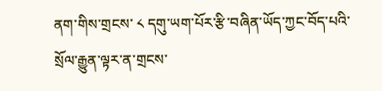ནག་གིས་གྲངས་ ༨ དགུ་ཡག་པོར་རྩི་བཞིན་ཡོད་ཀྱང་བོད་པའི་སྲོལ་རྒྱུན་ལྟར་ན་གྲངས་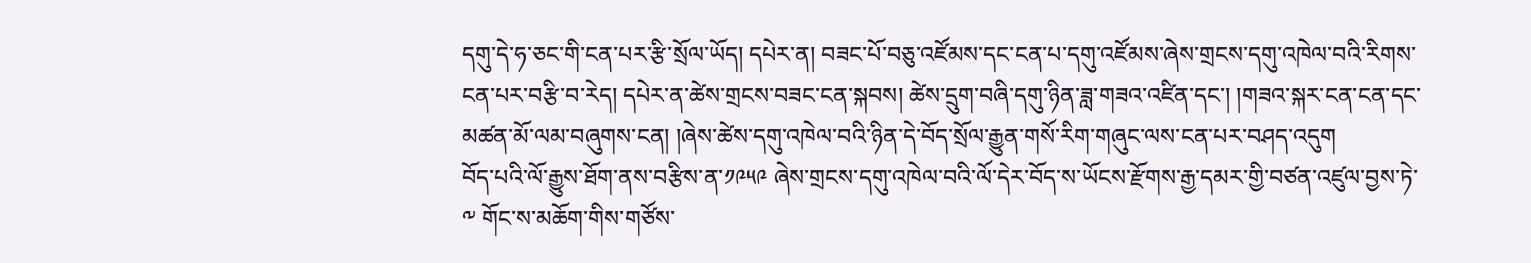དགུ་དེ་ཧ་ཅང་གི་ངན་པར་རྩི་སྲོལ་ཡོད། དཔེར་ན། བཟང་པོ་བཅུ་འཛོམས་དང་ངན་པ་དགུ་འཛོམས་ཞེས་གྲངས་དགུ་འཁེལ་བའི་རིགས་ངན་པར་བརྩི་བ་རེད། དཔེར་ན་ཚེས་གྲངས་བཟང་ངན་སྐབས། ཚེས་དྲུག་བཞི་དགུ་ཉིན་ཟླ་གཟའ་འཛིན་དང་། །གཟའ་སྐར་ངན་ངན་དང་མཚན་མོ་ལམ་བཞུགས་ངན། །ཞེས་ཚེས་དགུ་འཁེལ་བའི་ཉིན་དེ་བོད་སྲོལ་རྒྱུན་གསོ་རིག་གཞུང་ལས་ངན་པར་བཤད་འདུག
བོད་པའི་ལོ་རྒྱུས་ཐོག་ནས་བརྩིས་ན་༡༩༥༩ ཞེས་གྲངས་དགུ་འཁེལ་བའི་ལོ་དེར་བོད་ས་ཡོངས་རྫོགས་རྒྱ་དམར་གྱི་བཙན་འཛུལ་བྱས་ཏེ་༸ གོང་ས་མཆོག་གིས་གཙོས་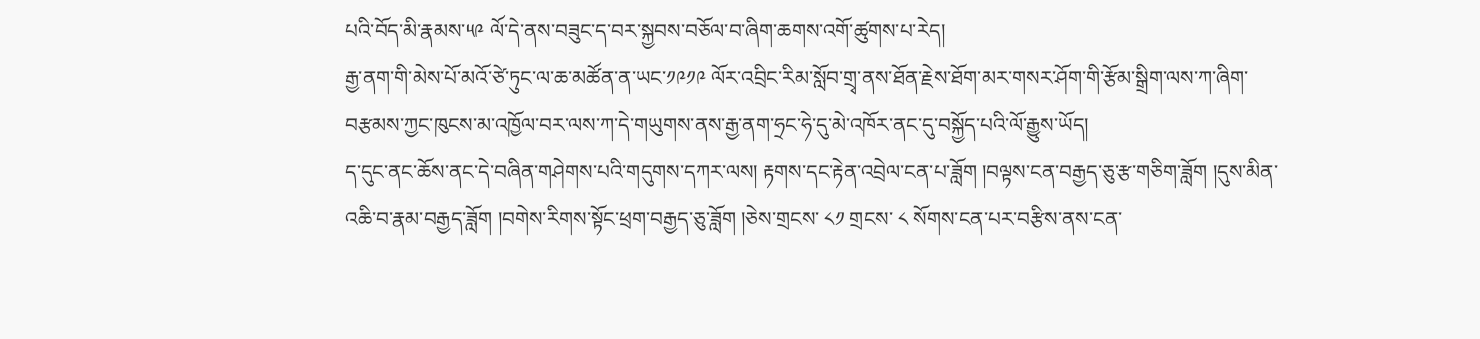པའི་བོད་མི་རྣམས་༥༩ ལོ་དེ་ནས་བཟུང་ད་བར་སྐྱབས་བཅོལ་བ་ཞིག་ཆགས་འགོ་ཚུགས་པ་རེད།
རྒྱ་ནག་གི་མེས་པོ་མའོ་ཙེ་ཏུང་ལ་ཆ་མཚོན་ན་ཡང་༡༩༡༩ ལོར་འབྲིང་རིམ་སློབ་གྲྭ་ནས་ཐོན་རྗེས་ཐོག་མར་གསར་ཤོག་གི་རྩོམ་སྒྲིག་ལས་ཀ་ཞིག་བརྩམས་ཀྱང་ཁུངས་མ་འཁྱོལ་བར་ལས་ཀ་དེ་གཡུགས་ནས་རྒྱ་ནག་ཧྲང་ཧེ་དུ་མེ་འཁོར་ནང་དུ་བསྐྱོད་པའི་ལོ་རྒྱུས་ཡོད།
ད་དུང་ནང་ཆོས་ནང་དེ་བཞིན་གཤེགས་པའི་གདུགས་དཀར་ལས། རྟགས་དང་རྟེན་འབྲེལ་ངན་པ་ཟློག །བལྟས་ངན་བརྒྱད་ཅུ་རྩ་གཅིག་ཟློག །དུས་མིན་འཆི་བ་རྣམ་བརྒྱད་ཟློག །བགེས་རིགས་སྟོང་ཕྲག་བརྒྱད་ཅུ་ཟློག །ཅེས་གྲངས་ ༨༡ གྲངས་ ༨ སོགས་ངན་པར་བརྩིས་ནས་ངན་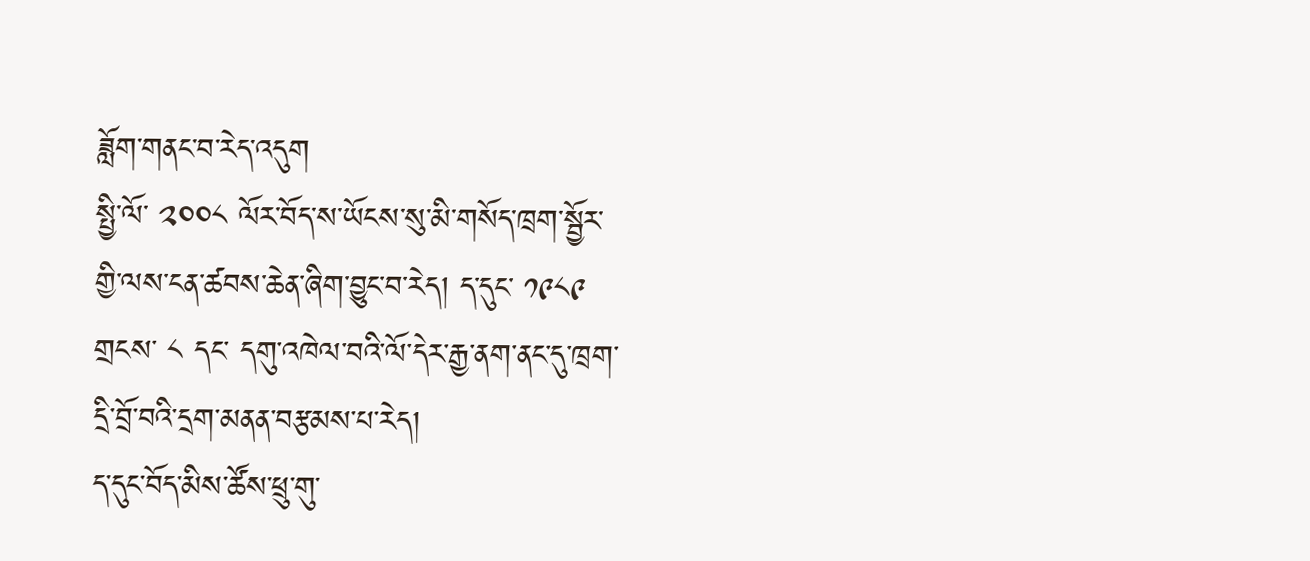ཟློག་གནང་བ་རེད་འདུག
སྤྱི་ལོ་ ༢༠༠༨ ལོར་བོད་ས་ཡོངས་སུ་མི་གསོད་ཁྲག་སྦྱོར་གྱི་ལས་ངན་ཚབས་ཆེན་ཞིག་བྱུང་བ་རེད། ད་དུང་ ༡༩༨༩ གྲངས་ ༨ དང་ དགུ་འཁེལ་བའི་ལོ་དེར་རྒྱ་ནག་ནང་དུ་ཁྲག་དྲི་བྲོ་བའི་དྲག་མནན་བརྩམས་པ་རེད།
ད་དུང་བོད་མིས་ཚོས་ཕྲུ་གུ་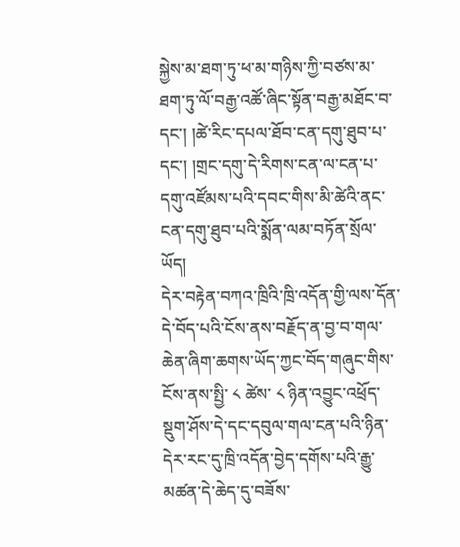སྐྱེས་མ་ཐག་ཏུ་ཕ་མ་གཉིས་ཀྱི་བཙས་མ་ཐག་ཏུ་ལོ་བརྒྱ་འཚོ་ཞིང་སྟོན་བརྒྱ་མཐོང་བ་དང་། །ཚེ་རིང་དཔལ་ཐོབ་ངན་དགུ་ཐུབ་པ་དང་། །གྲང་དགུ་དེ་རིགས་ངན་ལ་ངན་པ་དགུ་འཛོམས་པའི་དབང་གིས་མི་ཚེའི་ནང་ངན་དགུ་ཐུབ་པའི་སྨོན་ལམ་བཏོན་སྲོལ་ཡོད།
དེར་བརྟེན་བཀའ་ཁྲིའི་ཁྲི་འདོན་གྱི་ལས་དོན་དེ་བོད་པའི་ངོས་ནས་བརྗོད་ན་བྱ་བ་གལ་ཆེན་ཞིག་ཆགས་ཡོད་ཀྱང་བོད་གཞུང་གིས་ངོས་ནས་སྤྱི་ ༨ ཚེས་ ༨ ཉིན་འབྱུང་འཕྲོད་སྡུག་ཤོས་དེ་དང་དབུལ་གལ་ངན་པའི་ཉིན་དེར་རང་དུ་ཁྲི་འདོན་བྱེད་དགོས་པའི་རྒྱུ་མཚན་དེ་ཆེད་དུ་བཟོས་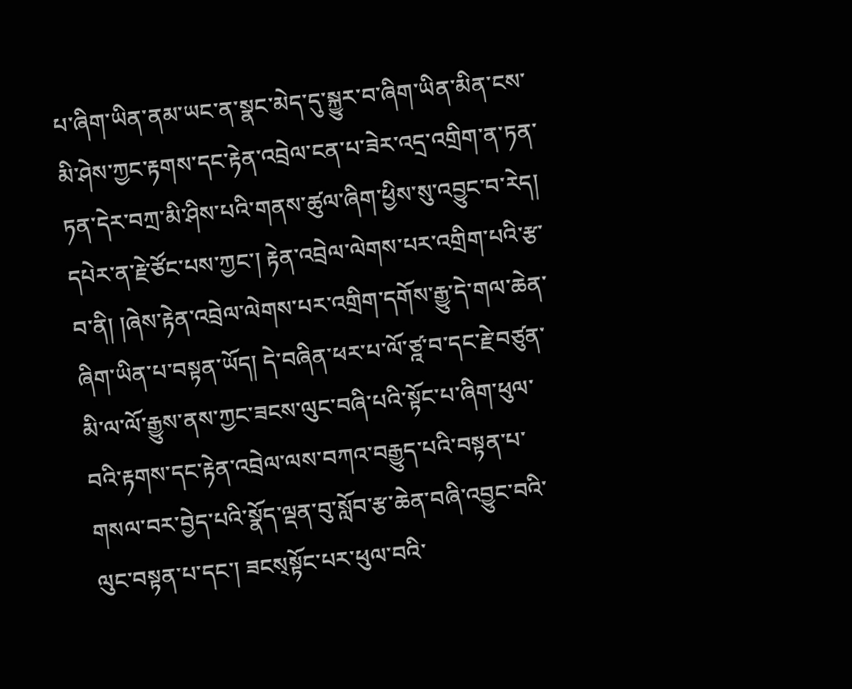པ་ཞིག་ཡིན་ནམ་ཡང་ན་སྣང་མེད་དུ་སྐྱུར་བ་ཞིག་ཡིན་མིན་ངས་མི་ཤེས་ཀྱང་རྟགས་དང་རྟེན་འབྲེལ་ངན་པ་ཟེར་འདྲ་འགྲིག་ན་ཏན་ཏན་དེར་བཀྲ་མི་ཤིས་པའི་གནས་ཚུལ་ཞིག་ཕྱིས་སུ་འབྱུང་བ་རེད།
དཔེར་ན་རྗེ་ཙོང་པས་ཀྱང་། རྟེན་འབྲེལ་ལེགས་པར་འགྲིག་པའི་རྩ་བ་ནི། །ཞེས་རྟེན་འབྲེལ་ལེགས་པར་འགྲིག་དགོས་རྒྱུ་དེ་གལ་ཆེན་ཞིག་ཡིན་པ་བསྟན་ཡོད། དེ་བཞིན་ཕར་པ་ལོ་ཙྰ་བ་དང་རྗེ་བཙུན་མི་ལ་ལོ་རྒྱུས་ནས་ཀྱང་ཟངས་ལུང་བཞི་པའི་སྟོང་པ་ཞིག་ཕུལ་བའི་རྟགས་དང་རྟེན་འབྲེལ་ལས་བཀའ་བརྒྱུད་པའི་བསྟན་པ་གསལ་བར་བྱེད་པའི་སྣོད་ལྡན་བུ་སློབ་རྩ་ཆེན་བཞི་འབྱུང་བའི་ལུང་བསྟན་པ་དང་། ཟངས྄སྟོང་པར་ཕུལ་བའི་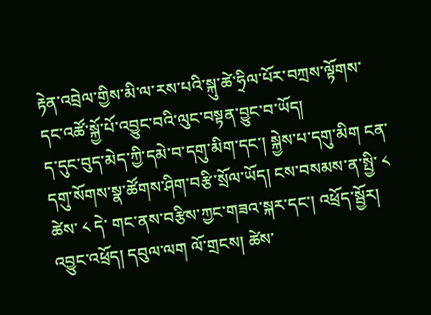རྟེན་འབྲེལ་གྱིས་མི་ལ་རས་པའི་སྐུ་ཚེ་ཧྲིལ་པོར་བཀྲས་ལྟོགས་དང་འཚོ་སྐྱོ་པོ་འབྱུང་བའི་ལུང་བསྟན་བྱུང་བ་ཡོད།
ད་དུང་བུད་མེད་ཀྱི་དམེ་བ་དགུ་མིག་དང་། སྐྱེས་པ་དགུ་མིག ངན་དགུ་སོགས་སྣ་ཚོགས་ཤིག་བརྩི་སྲོལ་ཡོད། ངས་བསམས་ན་སྤྱི་ ༨ ཚེས་ ༨ དེ་ གང་ནས་བརྩིས་ཀྱང་གཟའ་སྐར་དང་། འཕྲོད་སྦྱོར། འབྱུང་འཕྲོད། དབུལ་ལག ལོ་གྲངས། ཚེས་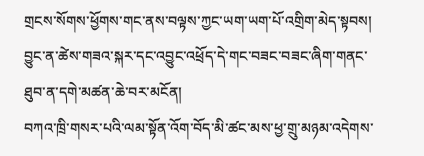གྲངས་སོགས་ཕྱོགས་གང་ནས་བལྟས་ཀྱང་ཡག་ཡག་པོ་འགྲིག་མེད་སྟབས། བྱུང་ན་ཚེས་གཟའ་སྐར་དང་འབྱུང་འཕྲོད་དེ་གང་བཟང་བཟང་ཞིག་གནང་ཐུབ་ན་དགེ་མཚན་ཆེ་བར་མངོན།
བཀའ་ཁྲི་གསར་པའི་ལམ་སྟོན་འོག་བོད་མི་ཚང་མས་ཕྱ་གྲུ་མཉམ་འདེགས་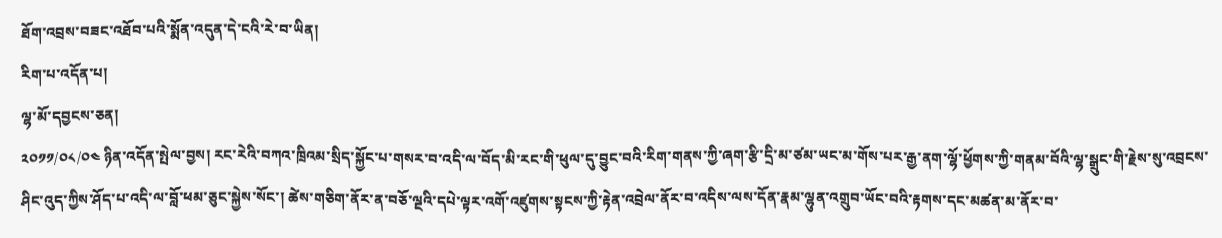ཐོག་འབྲས་བཟང་འཐོབ་པའི་སྨོན་འདུན་དེ་ངའི་རེ་བ་ཡིན།
རིག་པ་འདོན་པ།
ལྷ་མོ་དབྱངས་ཅན།
༢༠༡༡/༠༨/༠༤ ཉིན་འདོན་སྤེལ་བྱས། རང་རེའི་བཀའ་ཁྲིའམ་སྲིད་སྐྱོང་པ་གསར་བ་འདི་ལ་བོད་མི་རང་གི་ཕུལ་དུ་བྱུང་བའི་རིག་གནས་ཀྱི་ཞག་རྩི་དྲི་མ་ཙམ་ཡང་མ་གོས་པར་རྒྱ་ནག་ལྷོ་ཕྱོགས་ཀྱི་གནམ་བོའི་ལྷ་སྒྲུང་གི་རྗེས་སུ་འབྲངས་ཤིང་འུད་ཀྱིས་ཤོད་པ་འདི་ལ་བློ་ཕམ་ཅུང་སྐྱེས་སོང་། ཚེས་གཅིག་ནོར་ན་བཅོ་ལྔའི་དཔེ་ལྟར་འགོ་འཛུགས་སྟངས་ཀྱི་རྟེན་འབྲེལ་ནོར་བ་འདིས་ལས་དོན་རྣམ་ལྷུན་འགྲུབ་ཡོང་བའི་རྟགས་དང་མཚན་མ་ནོར་བ་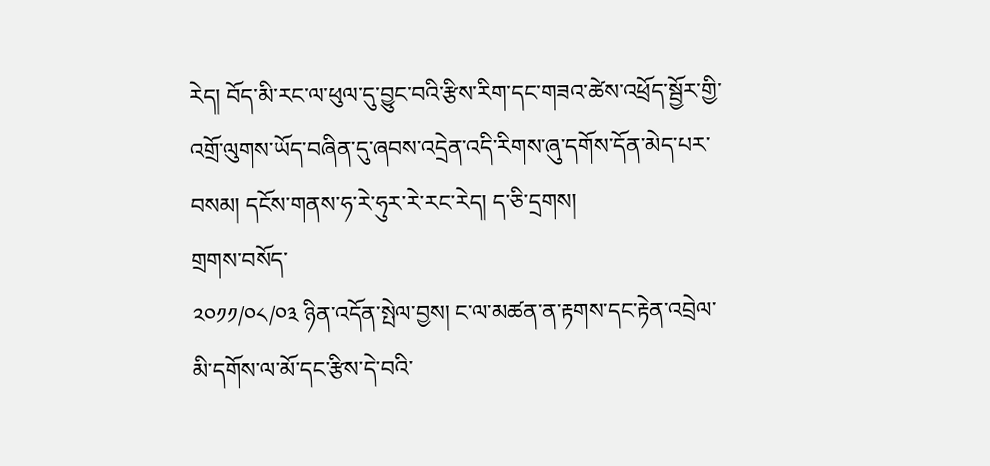རེད། བོད་མི་རང་ལ་ཕུལ་དུ་བྱུང་བའི་རྩིས་རིག་དང་གཟའ་ཚེས་འཕྲོད་སྦྱོར་གྱི་འགྲོ་ལུགས་ཡོད་བཞིན་དུ་ཞབས་འདྲེན་འདི་རིགས་ཞུ་དགོས་དོན་མེད་པར་བསམ། དངོས་གནས་ཧ་རེ་ཧུར་རེ་རང་རེད། ད་ཅི་དྲགས།
གྲགས་བསོད་
༢༠༡༡/༠༨/༠༣ ཉིན་འདོན་སྤེལ་བྱས། ང་ལ་མཚན་ན་རྟགས་དང་རྟེན་འབྲེལ་མི་དགོས་ལ་མོ་དང་རྩིས་དེ་བའི་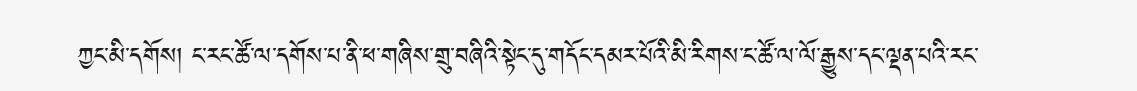ཀྱང་མི་དགོས། ང་རང་ཚོ་ལ་དགོས་པ་ནི་ཕ་གཞིས་གྲུ་བཞིའི་སྟེང་དུ་གདོང་དམར་པོའི་མི་རིགས་ང་ཚོ་ལ་ལོ་རྒྱུས་དང་ལྡན་པའི་རང་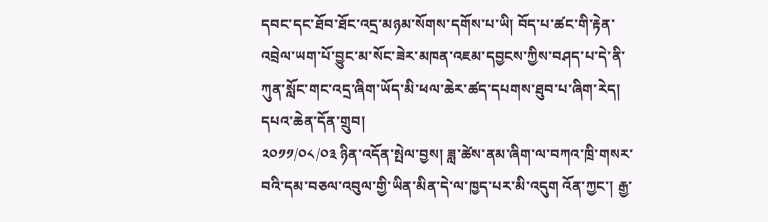དབང་དང་ཐོབ་ཐོང་འདྲ་མཉམ་སོགས་དགོས་པ་ཡི། བོད་པ་ཚང་གི་རྟེན་འབྲེལ་ཡག་པོ་བྱུང་མ་སོང་ཟེར་མཁན་འཇམ་དབྱངས་ཀྱིས་བཤད་པ་དེ་ནི་ཀུན་སློང་གང་འདྲ་ཞིག་ཡོད་མི་ཕལ་ཆེར་ཚད་དཔགས་ཐུབ་པ་ཞིག་རེད།
དཔའ་ཆེན་དོན་གྲུབ།
༢༠༡༡/༠༨/༠༣ ཉིན་འདོན་སྤེལ་བྱས། ཟླ་ཚེས་ནམ་ཞིག་ལ་བཀའ་ཁྲི་གསར་བའི་དམ་བཅལ་འབུལ་གྱི་ཡིན་མིན་དེ་ལ་ཁྱད་པར་མི་འདུག འོན་ཀྱང་། རྒྱ་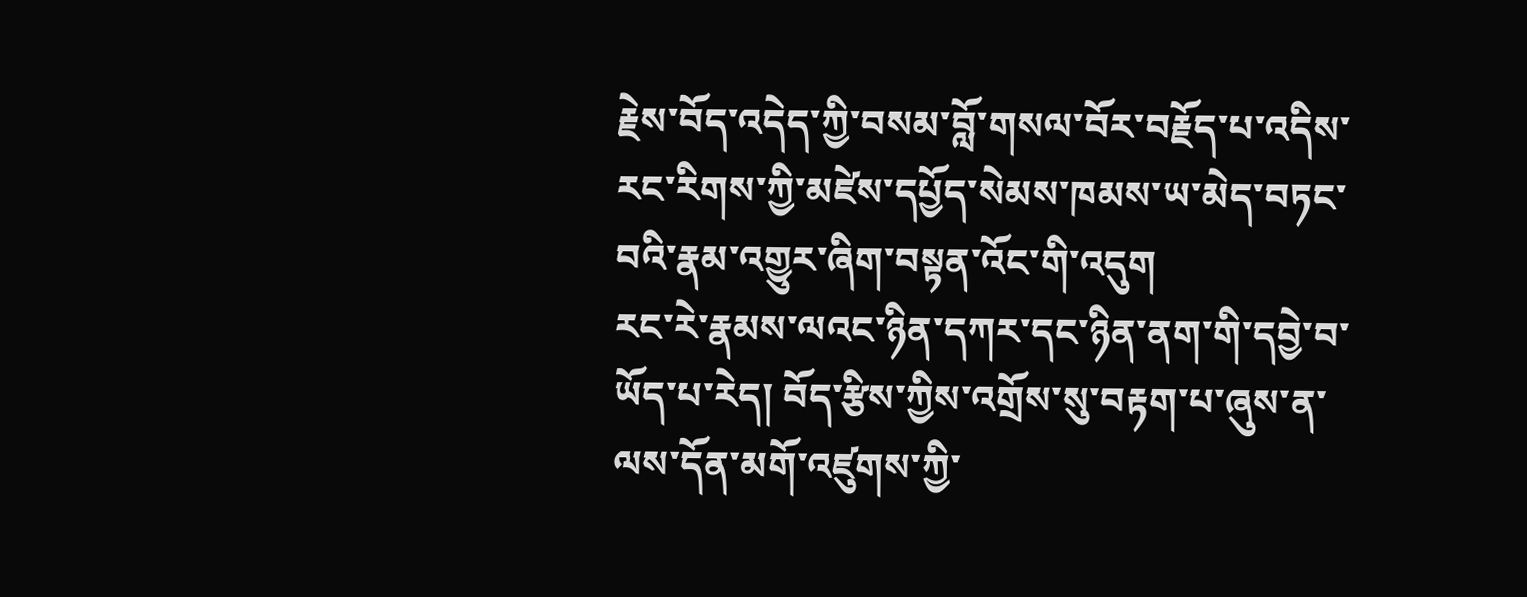རྗེས་བོད་འདེད་ཀྱི་བསམ་བློ་གསལ་བོར་བརྗོད་པ་འདིས་རང་རིགས་ཀྱི་མཛེས་དཔྱོད་སེམས་ཁམས་ཡ་མེད་བཏང་བའི་རྣམ་འགྱུར་ཞིག་བསྟན་འོང་གི་འདུག
རང་རེ་རྣམས་ལའང་ཉིན་དཀར་དང་ཉིན་ནག་གི་དབྱེ་བ་ཡོད་པ་རེད། བོད་རྩིས་ཀྱིས་འགྲོས་སུ་བརྟག་པ་ཞུས་ན་ལས་དོན་མགོ་འཛུགས་ཀྱི་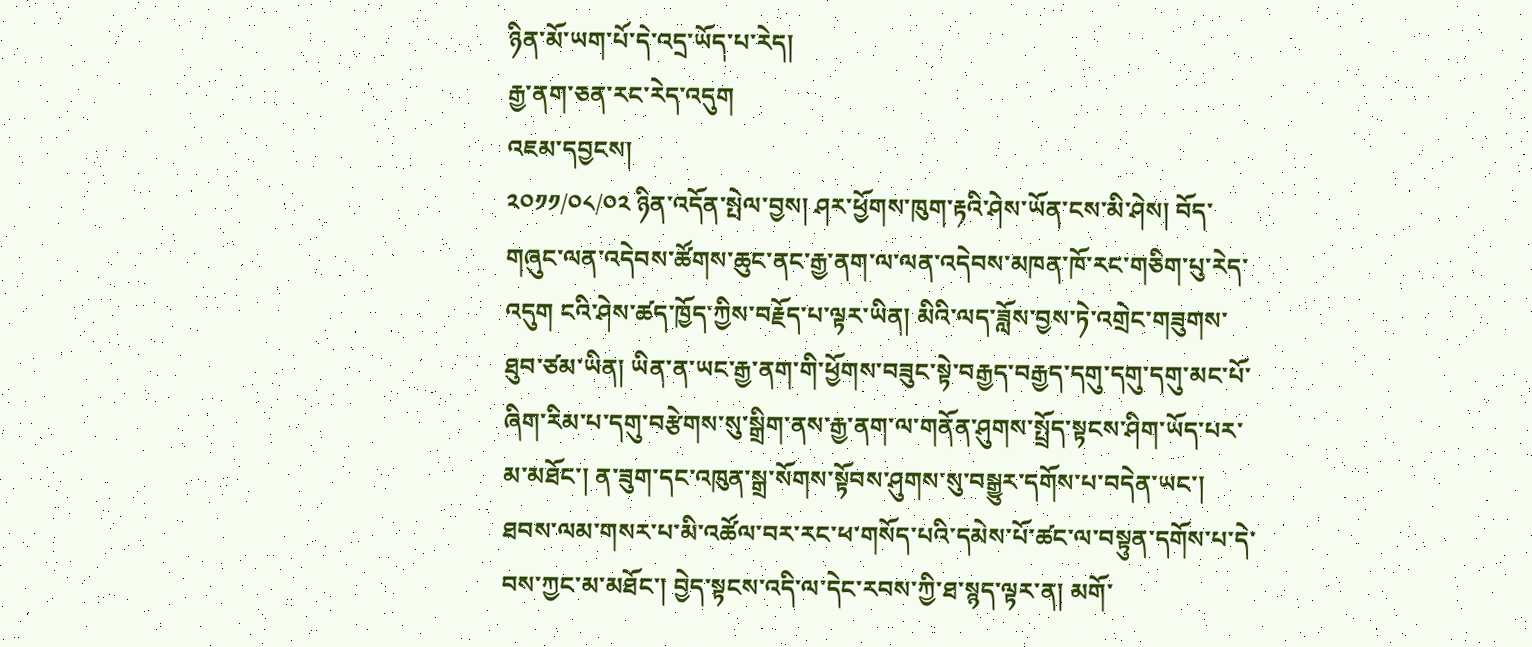ཉིན་མོ་ཡག་པོ་དེ་འདྲ་ཡོད་པ་རེད།
རྒྱ་ནག་ཅན་རང་རེད་འདུག
འཇམ་དབྱངས།
༢༠༡༡/༠༨/༠༢ ཉིན་འདོན་སྤེལ་བྱས། ཤར་ཕྱོགས་ཁུག་རྟའི་ཤེས་ཡོན་ངས་མི་ཤེས། བོད་གཞུང་ལན་འདེབས་ཚོགས་ཆུང་ནང་རྒྱ་ནག་ལ་ལན་འདེབས་མཁན་ཁོ་རང་གཅིག་པུ་རེད་འདུག ངའི་ཤེས་ཚད་ཁྱོད་ཀྱིས་བརྗོད་པ་ལྟར་ཡིན། མིའི་ལད་ཟློས་བྱས་ཏེ་འགྲེང་གཟུགས་ཐུབ་ཙམ་ཡིན། ཡིན་ན་ཡང་རྒྱ་ནག་གི་ཕྱོགས་བཟུང་སྟེ་བརྒྱད་བརྒྱད་དགུ་དགུ་དགུ་མང་པོ་ཞིག་རིམ་པ་དགུ་བརྩེགས་སུ་སྒྲིག་ནས་རྒྱ་ནག་ལ་གནོན་ཤུགས་སྤྲོད་སྟངས་ཤིག་ཡོད་པར་མ་མཐོང་། ན་ཟུག་དང་འཁུན་སྒྲ་སོགས་སྟོབས་ཤུགས་སུ་བསྒྱུར་དགོས་པ་བདེན་ཡང་། ཐབས་ལམ་གསར་པ་མི་འཚོལ་བར་རང་ཕ་གསོད་པའི་དམེས་པོ་ཚང་ལ་བསྟུན་དགོས་པ་དེ་བས་ཀྱང་མ་མཐོང་། བྱེད་སྟངས་འདི་ལ་དེང་རབས་ཀྱི་ཐ་སྙད་ལྟར་ན། མགོ་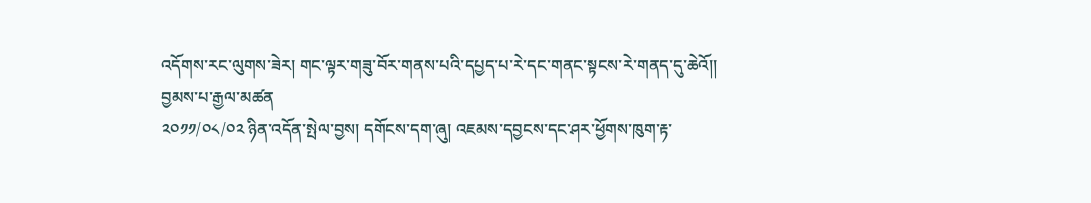འདོགས་རང་ལུགས་ཟེར། གང་ལྟར་གཟུ་བོར་གནས་པའི་དཔྱད་པ་རེ་དང་གནང་སྟངས་རེ་གནད་དུ་ཆེའོ།།
བྱམས་པ་རྒྱལ་མཚན
༢༠༡༡/༠༨/༠༢ ཉིན་འདོན་སྤེལ་བྱས། དགོངས་དག་ཞུ། འཇམས་དབྱངས་དང་ཤར་ཕྱོགས་ཁུག་རྟ་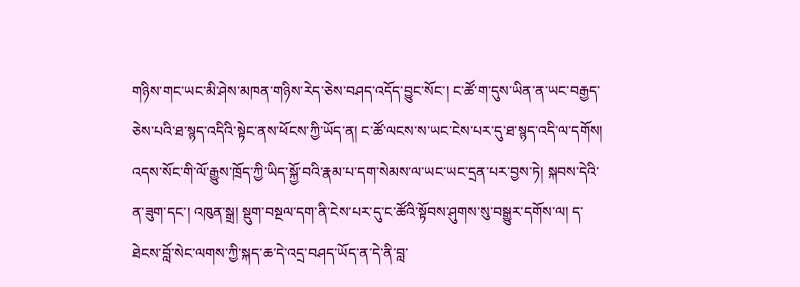གཉིས་གང་ཡང་མི་ཤེས་མཁན་གཉིས་རེད་ཅེས་བཤད་འདོད་བྱུང་སོང་། ང་ཚོ་ག་དུས་ཡིན་ན་ཡང་བརྒྱད་ཅེས་པའི་ཐ་སྙད་འདིའི་སྟེང་ནས་ཕོངས་ཀྱི་ཡོད་ན། ང་ཚོ་ལངས་ས་ཡང་ངེས་པར་དུ་ཐ་སྙད་འདི་ལ་དགོས། འདས་སོང་གི་ལོ་རྒྱུས་ཁྲོད་ཀྱི་ཡིད་སྐྱོ་བའི་རྣམ་པ་དག་སེམས་ལ་ཡང་ཡང་དྲན་པར་བྱས་ཏེ། སྐབས་དེའི་ན་ཟུག་དང་། འཁུན་སྒྲ། སྡུག་བསྔལ་དག་ནི་ངེས་པར་དུ་ང་ཚོའི་སྟོབས་ཤུགས་སུ་བསྒྱུར་དགོས་ལ། ད་ཐེངས་བློ་སེང་ལགས་ཀྱི་སྐད་ཆ་དེ་འདྲ་བཤད་ཡོད་ན་དེ་ནི་བླ་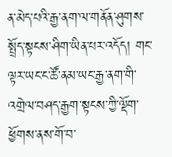ན་མེད་པའི་རྒྱ་ནག་ལ་གནོན་ཤུགས་སྤྲོད་སྟངས་ཤིག་ཡིན་པར་འདོད། གང་ལྟར་ཡང་ང་ཚོ་ནམ་ཡང་རྒྱ་ནག་གི་འགྲེལ་བཤད་རྒྱག་སྟངས་ཀྱི་ལྡོག་ཕྱོགས་ནས་གོ་བ་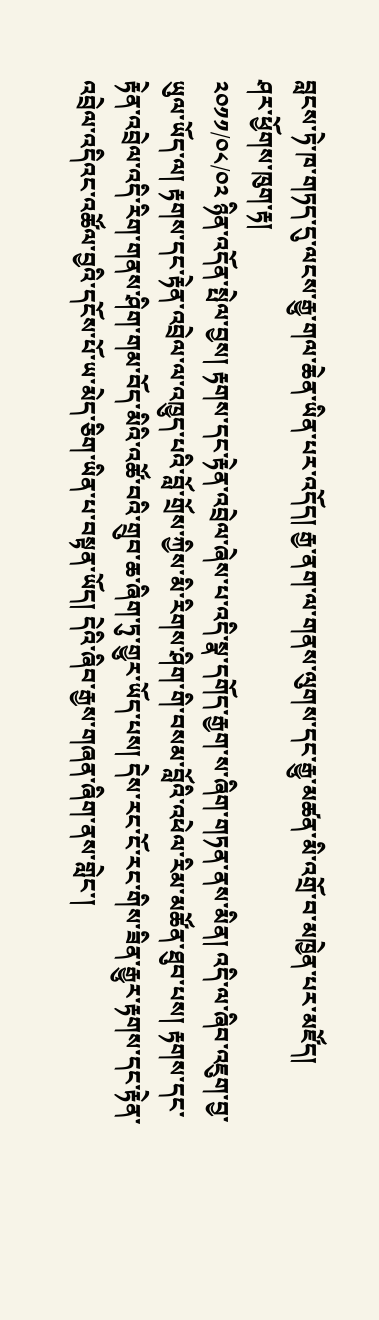བླངས་ཏེ་ཁ་གཏད་དུ་ལངས་རྒྱུ་གལ་ཆེན་ཡིན་པར་འདོད། རྒྱ་ནག་ལ་གནས་ལུགས་དང་རྒྱུ་མཚན་མི་འགྲོ་བ་མཁྱེན་པར་མཛོད།
ཤར་ཕྱོགས་ཁུག་རྟ།
༢༠༡༡/༠༨/༠༢ ཉིན་འདོན་སྤེལ་བྱས། རྟགས་དང་རྟེན་འབྲེལ་ཞེས་པ་འདི་སྣ་དགོད་རྒྱག་ས་ཞིག་གཏན་ནས་མིན། འདི་ལ་ཞིབ་འཇུག་བྱ་ཡུལ་ཡོད་ལ། རྟགས་དང་རྟེན་འབྲེལ་ལ་འཁྱུད་པའི་བློ་གྲོས་ཀྱིས་མི་རིགས་ཤིག་གི་བསམ་བློའི་འཕེལ་རིམ་མཚོན་ཐུབ་པས། རྟགས་དང་རྟེན་འབྲེལ་འདི་རིག་གནས་ཤིག་གམ་བོད་མིའི་འཚོ་བའི་གྲུབ་ཆ་ཞིག་ཏུ་གྱུར་ཡོད་པས། དེས་རང་ངོ་རང་གིས་ཟིན་རྒྱུར་རྟགས་དང་རྟེན་འབྲེལ་འདིའང་འཚོལ་བྱའི་དངོས་པོ་ཡ་མེད་ཅིག་ཡིན་པ་བསྟན་ཡོད། དེའི་ཞིབ་རྒྱས་གཞན་ཞིག་ནས་གླེང་།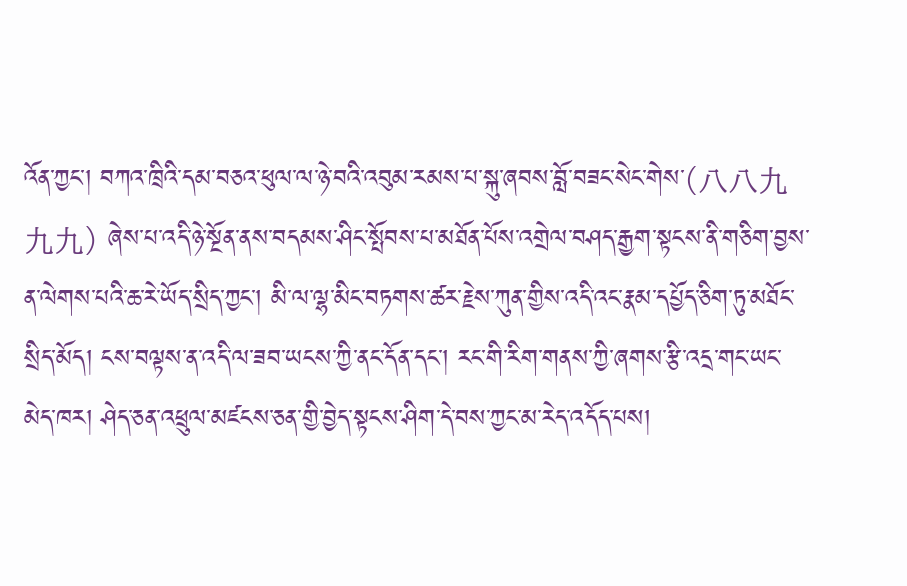འོན་ཀྱང་། བཀའ་ཁྲིའི་དམ་བཅའ་ཕུལ་ལ་ཉེ་བའི་འབུམ་རམས་པ་སྐུ་ཞབས་བློ་བཟང་སེང་གེས་(八八九九九) ཞེས་པ་འདི་ཉེ་སྔོན་ནས་བདམས་ཤིང་སྤོབས་པ་མཐོན་པོས་འགྲེལ་བཤད་རྒྱག་སྟངས་ནི་གཅིག་བྱས་ན་ལེགས་པའི་ཆ་རེ་ཡོད་སྲིད་ཀྱང་། མི་ལ་ལྷ་མིང་བཏགས་ཚར་རྗེས་ཀུན་གྱིས་འདི་འང་རྣམ་དཔྱོད་ཅིག་ཏུ་མཐོང་སྲིད་མོད། ངས་བལྟས་ན་འདི་ལ་ཟབ་ཡངས་ཀྱི་ནང་དོན་དང་། རང་གི་རིག་གནས་ཀྱི་ཞགས་རྩི་འདྲ་གང་ཡང་མེད་ཁར། ཤེད་ཅན་འཕྲུལ་མཛངས་ཅན་གྱི་བྱེད་སྟངས་ཤིག་དེ་བས་ཀྱང་མ་རེད་འདོད་པས།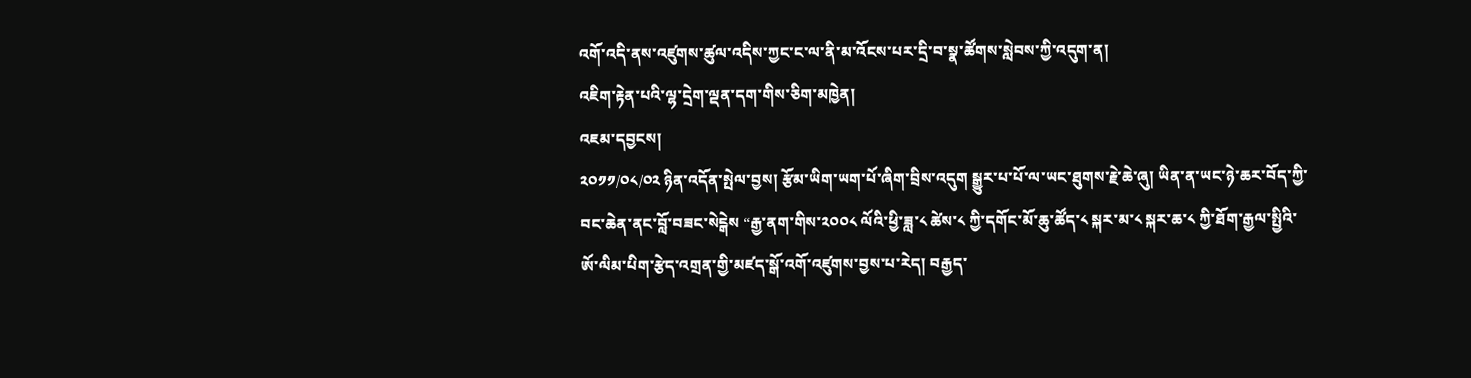འགོ་འདི་ནས་འཛུགས་ཚུལ་འདིས་ཀྱང་ང་ལ་ནི་མ་འོངས་པར་དྲི་བ་སྣ་ཚོགས་སླེབས་ཀྱི་འདུག་ན།
འཇིག་རྟེན་པའི་ལྷ་དྲེག་ལྡན་དག་གིས་ཅིག་མཁྱེན།
འཇམ་དབྱངས།
༢༠༡༡/༠༨/༠༢ ཉིན་འདོན་སྤེལ་བྱས། རྩོམ་ཡིག་ཡག་པོ་ཞིག་བྲིས་འདུག སྒྱུར་པ་པོ་ལ་ཡང་ཐུགས་རྗེ་ཆེ་ཞུ། ཡིན་ན་ཡང་ཉེ་ཆར་བོད་ཀྱི་བང་ཆེན་ནང་བློ་བཟང་སེངྒེས “རྒྱ་ནག་གིས་༢༠༠༨ ལོའི་ཕྱི་ཟླ་༨ ཚེས་༨ ཀྱི་དགོང་མོ་ཆུ་ཚོད་༨ སྐར་མ་༨ སྐར་ཆ་༨ ཀྱི་ཐོག་རྒྱལ་སྤྱིའི་ཨོ་ལིམ་པིག་རྩེད་འགྲན་གྱི་མཛད་སྒོ་འགོ་འཛུགས་བྱས་པ་རེད། བརྒྱད་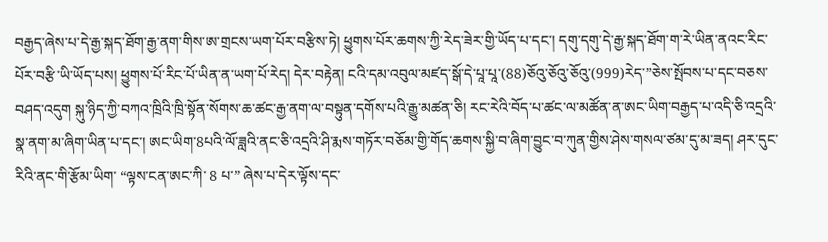བརྒྱད་ཞེས་པ་དེ་རྒྱ་སྐད་ཐོག་རྒྱ་ནག་གིས་ཨ་གྲངས་ཡག་པོར་བརྩིས་ཏེ། ཕྱུགས་པོར་ཆགས་ཀྱི་རེད་ཟེར་གྱི་ཡོད་པ་དང་། དགུ་དགུ་དེ་རྒྱ་སྐད་ཐོག་ག་རེ་ཡིན་ནའང་རིང་པོར་བརྩི་ཡི་ཡོད་པས། ཕྱུགས་པོ་རིང་པོ་ཡིན་ན་ཡག་པོ་རེད། དེར་བརྟེན། ངའི་དམ་འབུལ་མཛད་སྒོ་དེ་པཱ་པཱ་(88)ཅོའུ་ཅོའུ་ཅོའུ་(999)རེད་”ཅེས་སྤོབས་པ་དང་བཅས་བཤད་འདུག སྐུ་ཉིད་ཀྱི་བཀའ་ཁྲིའི་ཁྲི་སྟོན་སོགས་ཆ་ཚང་རྒྱ་ནག་ལ་བསྟུན་དགོས་པའི་རྒྱུ་མཚན་ཅི། རང་རེའི་བོད་པ་ཚང་ལ་མཚོན་ན་ཨང་ཡིག་བརྒྱད་པ་འདི་ཅི་འདྲའི་སྣ་ནག་མ་ཞིག་ཡིན་པ་དང་། ཨང་ཡིག་8པའི་ལོ་ཟླའི་ནང་ཅི་འདྲའི་ཤི་རྨས་གཏོར་བཅོམ་གྱི་གོད་ཆགས་སྐྱི་བ་ཞིག་བྱུང་བ་ཀུན་གྱིས་ཤེས་གསལ་ཙམ་དུ་མ་ཟད། ཤར་དུང་རིའི་ནང་གི་རྩོམ་ཡིག་ “ལྟས་ངན་ཨང་ཀི་ 8 པ་” ཞེས་པ་དེར་ལྟོས་དང་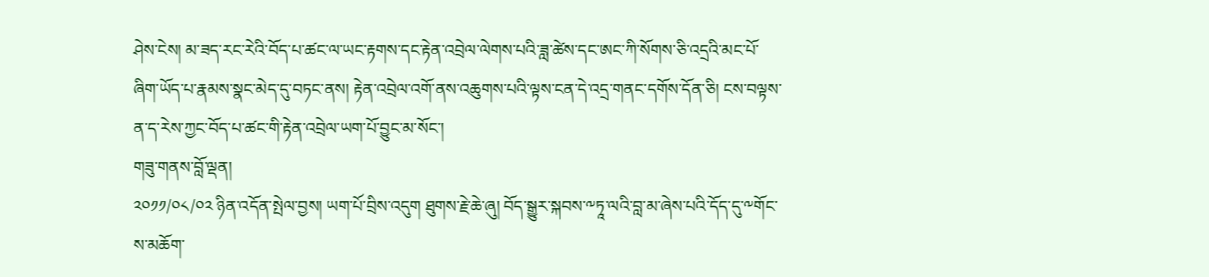ཤེས་ངེས། མ་ཟད་རང་རེའི་བོད་པ་ཚང་ལ་ཡང་རྟགས་དང་རྟེན་འབྲེལ་ལེགས་པའི་ཟླ་ཚེས་དང་ཨང་ཀི་སོགས་ཅི་འདྲའི་མང་པོ་ཞིག་ཡོད་པ་རྣམས་སྣང་མེད་དུ་བཏང་ནས། རྟེན་འབྲེལ་འགོ་ནས་འཆུགས་པའི་ལྟས་ངན་དེ་འདྲ་གནང་དགོས་དོན་ཅི། ངས་བལྟས་ན་ད་རེས་ཀྱང་བོད་པ་ཚང་གི་རྟེན་འབྲེལ་ཡག་པོ་བྱུང་མ་སོང་།
གཟུ་གནས་བློ་ལྡན།
༢༠༡༡/༠༨/༠༢ ཉིན་འདོན་སྤེལ་བྱས། ཡག་པོ་བྲིས་འདུག ཐུགས་རྗེ་ཆེ་ཞུ། བོད་སྒྱུར་སྐབས་༸ཏཱ་ལའི་བླ་མ་ཞེས་པའི་དོད་དུ་༸གོང་ས་མཆོག་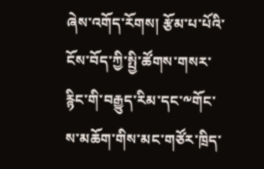ཞེས་འགོད་རོགས། རྩོམ་པ་པོའི་ངོས་བོད་ཀྱི་སྤྱི་ཚོགས་གསར་རྙིང་གི་བརྒྱུད་རིམ་དང་༸གོང་ས་མཆོག་གིས་མང་གཙོར་ཁྲིད་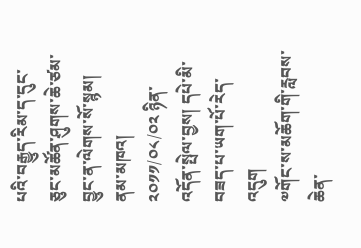པའི་བརྒྱུད་རིམ་ད་དུང་ཅུང་མཚོན་ཤུགས་ཆེ་ཙམ་བྱུང་ན་ལེགས་སོ་སྙམ།
ནམ་མཁའ།
༢༠༡༡/༠༨/༠༢ ཉིན་འདོན་སྤེལ་བྱས། དཔེ་མི་བཟད་པ་ཡག་པོ་རེད་འདུག
༧གོང་ས་མཆོག་གི་རླབས་ཆེན་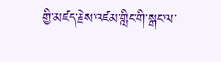གྱི་མཛད་རྗེས་འཛམ་གླིང་གི་སྒང་ལ་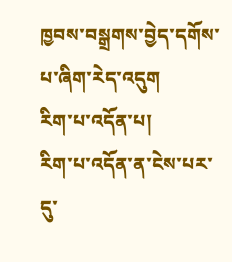ཁྱབས་བསྒྲགས་བྱེད་དགོས་པ་ཞིག་རེད་འདུག
རིག་པ་འདོན་པ།
རིག་པ་འདོན་ན་ངེས་པར་དུ་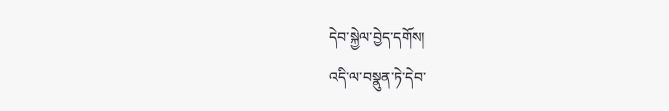དེབ་སྐྱེལ་བྱེད་དགོས།
འདི་ལ་བསྣུན་ཏེ་དེབ་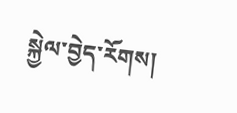སྐྱེལ་བྱེད་རོགས།